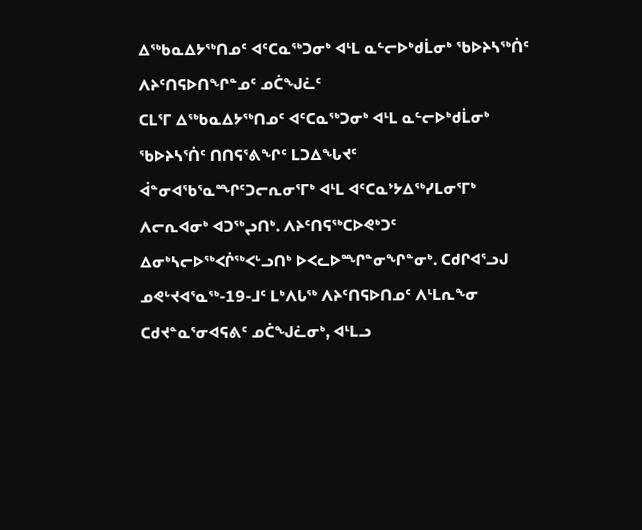ᐃᖅᑲᓇᐃᔭᖅᑎᓄᑦ ᐊᑦᑕᓇᖅᑐᓂᒃ ᐊᒻᒪ ᓇᓪᓕᐅᒃᑯᒫᓂᒃ ᖃᐅᔨᓴᖅᑏᑦ ᐱᔨᑦᑎᕋᐅᑎᖏᓐᓄᑦ ᓄᑖᖑᓛᑦ
ᑕᒪᕐᒥ ᐃᖅᑲᓇᐃᔭᖅᑎᓄᑦ ᐊᑦᑕᓇᖅᑐᓂᒃ ᐊᒻᒪ ᓇᓪᓕᐅᒃᑯᒫᓂᒃ ᖃᐅᔨᓴᕐᑏᑦ ᑎᑎᕋᕐᕕᖏᑦ ᒪᑐᐃᖓᔪᑦ  ᐋᓐᓂᐊᖃᕐᓇᙱᑦᑐᓕᕆᓂᕐᒥᒃ ᐊᒻᒪ ᐊᑦᑕᓇᔾᔭᐃᖅᓯᒪᓂᕐᒥᒃ ᐱᓕᕆᐊᓂᒃ ᐊᑐᖅᖢᑎᒃ. ᐱᔨᑦᑎᕋᖅᑕᐅᕙᒃᑐᑦ ᐃᓂᒃᓴᓕᐅᖅᐸᒌᖅᐸᒡᓗᑎᒃ ᐅᐸᓚᐅᙱᓐᓂᖏᓐᓂᒃ. ᑕᑯᒋᐊᕐᓗᒍ ᓄᕙᒡᔪᐊᕐᓇᖅ-19-ᒧᑦ ᒪᒃᐱᒐᖅ ᐱᔨᑦᑎᕋᐅᑎᓄᑦ ᐱᒻᒪᕆᖕᓂ ᑕᑯᔪᓐᓇᕐᓂᐊᕋᕕᑦ ᓄᑖᖑᓛᓂᒃ, ᐊᒻᒪᓗ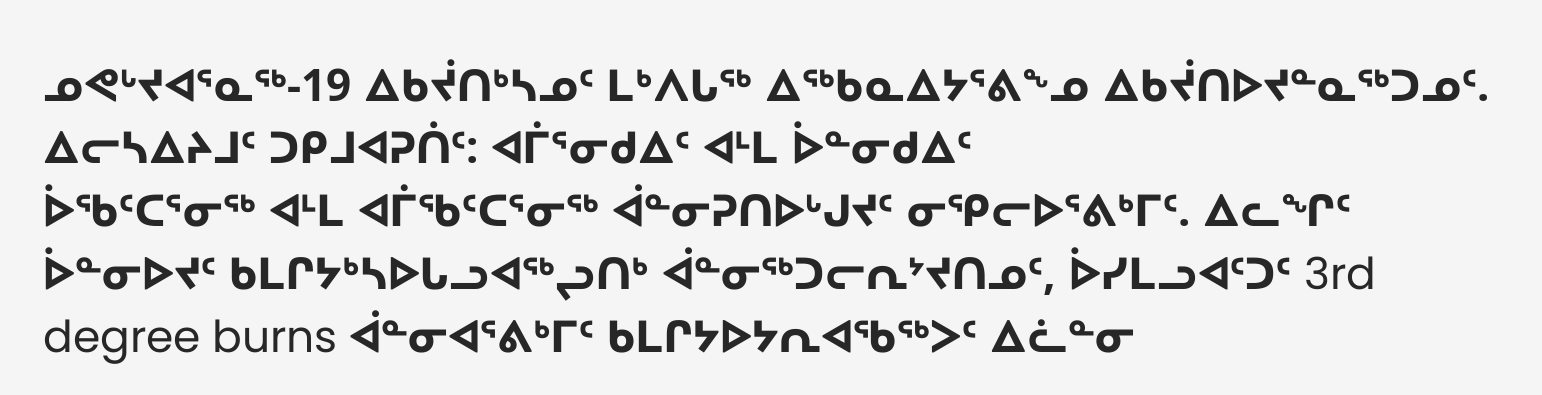ᓄᕙᒡᔪᐊᕐᓇᖅ-19 ᐃᑲᔫᑎᒃᓴᓄᑦ ᒪᒃᐱᒐᖅ ᐃᖅᑲᓇᐃᔭᕐᕕᖕᓄ ᐃᑲᔫᑎᐅᔪᓐᓇᖅᑐᓄᑦ.
ᐃᓕᓴᐃᔨᒧᑦ ᑐᑭᒧᐊᕈᑏᑦ: ᐊᒦᕐᓂᑯᐃᑦ ᐊᒻᒪ ᐆᓐᓂᑯᐃᑦ
ᐆᖃᑦᑕᕐᓂᖅ ᐊᒻᒪ ᐊᒦᖃᑦᑕᕐᓂᖅ ᐋᓐᓂᕈᑎᐅᒡᒍᔪᑦ ᓂᕿᓕᐅᕐᕕᒃᒥᑦ. ᐃᓚᖏᑦ ᐆᓐᓂᐅᔪᑦ ᑲᒪᒋᔭᒃᓴᐅᒐᓗᐊᖅᖢᑎᒃ ᐋᓐᓂᖅᑐᓕᕆᔾᔪᑎᓄᑦ, ᐆᓯᒪᓗᐊᑦᑐᑦ 3rd degree burns ᐋᓐᓂᐊᕐᕕᒃᒥᑦ ᑲᒪᒋᔭᐅᔭᕆᐊᖃᖅᐳᑦ ᐃᓛᓐᓂ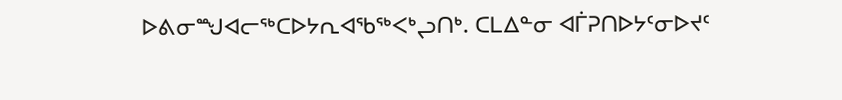ᐅᕕᓂᙳᐊᓕᖅᑕᐅᔭᕆᐊᖃᖅᐸᒃᖢᑎᒃ. ᑕᒪᐃᓐᓂ ᐊᒦᕈᑎᐅᔭᑦᓂᐅᔪᑦ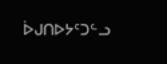ᐆᒍᑎᐅᔭᑦᑐᓪᓗ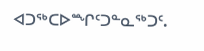ᐊᑐᖅᑕᐅᙱᑦᑐᓐᓇᖅᑐᑦ.